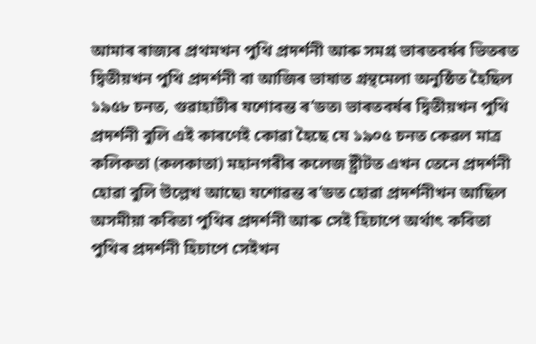আমাৰ ৰাজ্যৰ প্ৰথমখন পুথি প্ৰদৰ্শনী আৰু সমগ্ৰ ভাৰতবৰ্ষৰ ভিতৰত দ্বিতীয়খন পুথি প্ৰদৰ্শনী বা আজিৰ ভাষাত গ্ৰন্থমেলা অনুষ্ঠিত হৈছিল ১৯৫৮ চনত, গুৱাহাটীৰ যশোবন্ত ৰ’ডত৷ ভাৰতবৰ্ষৰ দ্বিতীয়খন পুথি প্ৰদৰ্শনী বুলি এই কাৰণেই কোৱা হৈছে যে ১৯০৫ চনত কেৱল মাত্ৰ কলিকতা (কলকাতা) মহানগৰীৰ কলেজ ষ্ট্ৰীটত এখন তেনে প্ৰদৰ্শনী হোৱা বুলি উল্লেখ আছে৷ যশোৱন্ত ৰ’ডত হোৱা প্ৰদৰ্শনীখন আছিল অসমীয়া কবিতা পুথিৰ প্ৰদৰ্শনী আৰু সেই হিচাপে অৰ্থাৎ কবিতা পুথিৰ প্ৰদৰ্শনী হিচাপে সেইখন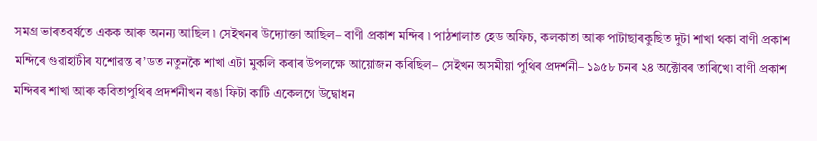সমগ্ৰ ভাৰতবৰ্ষতে একক আৰু অনন্য আছিল ৷ সেইখনৰ উদ্যোক্তা আছিল– বাণী প্ৰকাশ মন্দিৰ ৷ পাঠশালাত হেড অফিচ, কলকাতা আৰু পাটাছাৰকুছিত দুটা শাখা থকা বাণী প্ৰকাশ মন্দিৰে গুৱাহাটীৰ যশোৱন্ত ৰ’ডত নতুনকৈ শাখা এটা মুকলি কৰাৰ উপলক্ষে আয়োজন কৰিছিল– সেইখন অসমীয়া পুথিৰ প্ৰদৰ্শনী– ১৯৫৮ চনৰ ২৪ অক্টোবৰ তাৰিখে৷ বাণী প্ৰকাশ মন্দিৰৰ শাখা আৰু কবিতাপুথিৰ প্ৰদৰ্শনীখন ৰঙা ফিটা কাটি একেলগে উদ্বোধন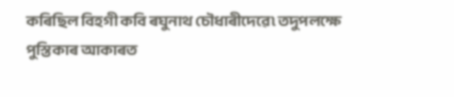কৰিছিল বিহগী কবি ৰঘুনাথ চৌধাৰীদেৱে৷ তদুপলক্ষে পুস্তিকাৰ আকাৰত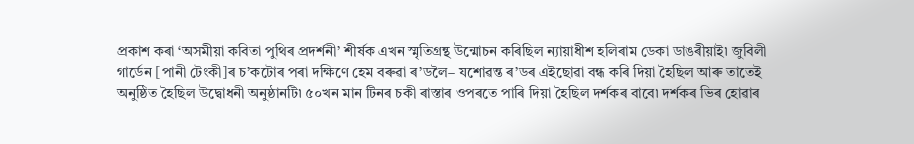প্ৰকাশ কৰা ‘অসমীয়া কবিতা পুথিৰ প্ৰদৰ্শনী’ শীৰ্ষক এখন স্মৃতিগ্ৰন্থ উন্মোচন কৰিছিল ন্যায়াধীশ হলিৰাম ডেকা ডাঙৰীয়াই৷ জুবিলী গাৰ্ডেন [পানী টেংকী]ৰ চ’কটোৰ পৰা দক্ষিণে হেম বৰুৱা ৰ’ডলৈ– যশোৱন্ত ৰ’ডৰ এইছোৱা বন্ধ কৰি দিয়া হৈছিল আৰু তাতেই অনুষ্ঠিত হৈছিল উদ্বোধনী অনুষ্ঠানটি৷ ৫০খন মান টিনৰ চকী ৰাস্তাৰ ওপৰতে পাৰি দিয়া হৈছিল দৰ্শকৰ বাবে৷ দৰ্শকৰ ভিৰ হোৱাৰ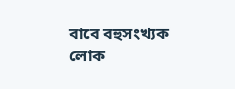বাবে বহুসংখ্যক লোক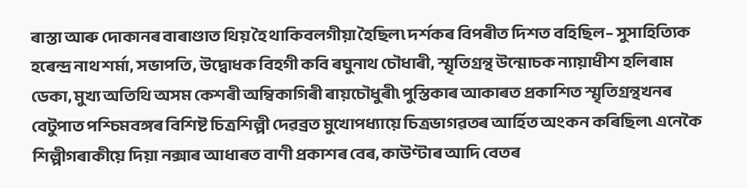ৰাস্তা আৰু দোকানৰ বাৰাণ্ডাত থিয় হৈ থাকিবলগীয়া হৈছিল৷ দৰ্শকৰ বিপৰীত দিশত বহিছিল– সুসাহিত্যিক হৰেন্দ্ৰ নাথ শৰ্মা, সভাপতি, উদ্বোধক বিহগী কবি ৰঘুনাথ চৌধাৰী, স্মৃতিগ্ৰন্থ উন্মোচক ন্যায়াধীশ হলিৰাম ডেকা, মুখ্য অতিথি অসম কেশৰী অম্বিকাগিৰী ৰায়চৌধুৰী৷ পুস্তিকাৰ আকাৰত প্ৰকাশিত স্মৃতিগ্ৰন্থখনৰ বেটুপাত পশ্চিমবঙ্গৰ বিশিষ্ট চিত্ৰশিল্পী দেৱব্ৰত মুখোপধ্যায়ে চিত্ৰভাগৱতৰ আৰ্হিত অংকন কৰিছিল৷ এনেকৈ শিল্পীগৰাকীয়ে দিয়া নক্সাৰ আধাৰত বাণী প্ৰকাশৰ বেৰ, কাউণ্টাৰ আদি বেতৰ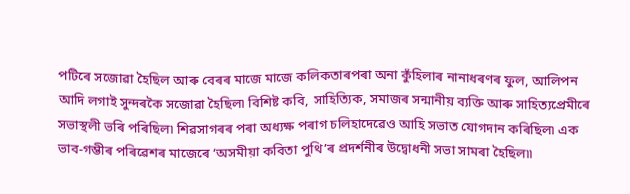পটিৰে সজোৱা হৈছিল আৰু বেৰৰ মাজে মাজে কলিকতাৰপৰা অনা কুঁহিলাৰ নানাধৰণৰ ফুল, আলিপন আদি লগাই সুন্দৰকৈ সজোৱা হৈছিল৷ বিশিষ্ট কবি, সাহিত্যিক, সমাজৰ সন্মানীয় ব্যক্তি আৰু সাহিত্যপ্ৰেমীৰে সভাস্থলী ভৰি পৰিছিল৷ শিৱসাগৰৰ পৰা অধ্যক্ষ পৰাগ চলিহাদেৱেও আহি সভাত যোগদান কৰিছিল৷ এক ভাব-গম্ভীৰ পৰিৱেশৰ মাজেৰে ‘অসমীয়া কবিতা পুথি’ৰ প্ৰদৰ্শনীৰ উদ্বোধনী সভা সামৰা হৈছিল৷৷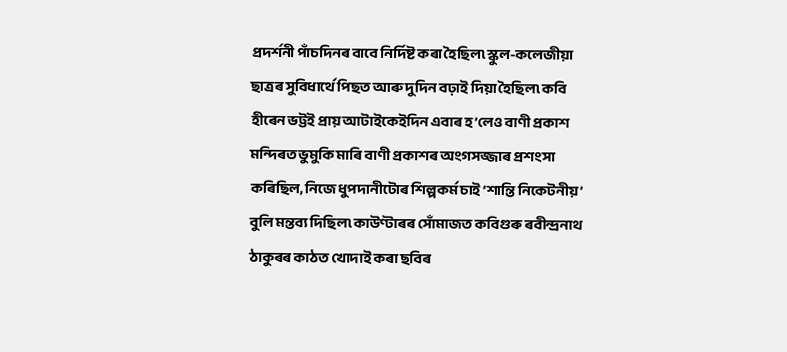প্ৰদৰ্শনী পাঁচদিনৰ বাবে নিৰ্দিষ্ট কৰা হৈছিল৷ স্কুল-কলেজীয়া ছাত্ৰৰ সুবিধাৰ্থে পিছত আৰু দুদিন বঢ়াই দিয়া হৈছিল৷ কবি হীৰেন ভট্টই প্ৰায় আটাইকেইদিন এবাৰ হ’লেও বাণী প্ৰকাশ মন্দিৰত ভুমুকি মাৰি বাণী প্ৰকাশৰ অংগসজ্জাৰ প্ৰশংসা কৰিছিল, নিজে ধুপদানীটোৰ শিল্পকৰ্ম চাই ‘শান্তি নিকেটনীয়’ বুলি মন্তব্য দিছিল৷ কাউণ্টাৰৰ সোঁমাজত কবিগুৰু ৰবীন্দ্ৰনাথ ঠাকুৰৰ কাঠত খোদাই কৰা ছবিৰ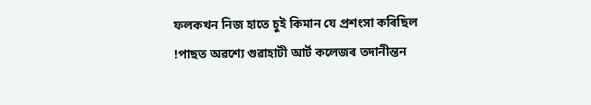ফলকখন নিজ হাতে চুই কিমান যে প্ৰশংসা কৰিছিল !পাছত অৱশ্যে গুৱাহাটী আৰ্ট কলেজৰ তদানীন্তন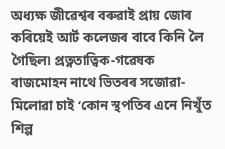অধ্যক্ষ জীৱেশ্বৰ বৰুৱাই প্ৰায় জোৰ কৰিয়েই আৰ্ট কলেজৰ বাবে কিনি লৈ গৈছিল৷ প্ৰত্নতাত্বিক-গৱেষক ৰাজমোহন নাথে ভিতৰৰ সজোৱা-মিলোৱা চাই ‘কোন স্থপতিৰ এনে নিখুঁত শিল্প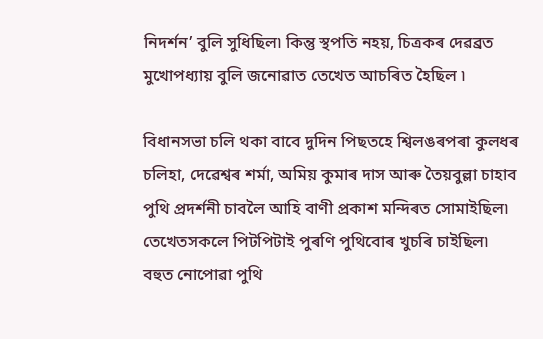নিদৰ্শন’ বুলি সুধিছিল৷ কিন্তু স্থপতি নহয়, চিত্ৰকৰ দেৱব্ৰত মুখোপধ্যায় বুলি জনোৱাত তেখেত আচৰিত হৈছিল ৷

বিধানসভা চলি থকা বাবে দুদিন পিছতহে শ্বিলঙৰপৰা কুলধৰ চলিহা, দেৱেশ্বৰ শৰ্মা, অমিয় কুমাৰ দাস আৰু তৈয়বুল্লা চাহাব পুথি প্ৰদৰ্শনী চাবলৈ আহি বাণী প্ৰকাশ মন্দিৰত সোমাইছিল৷ তেখেতসকলে পিটপিটাই পুৰণি পুথিবোৰ খুচৰি চাইছিল৷ বহুত নোপোৱা পুথি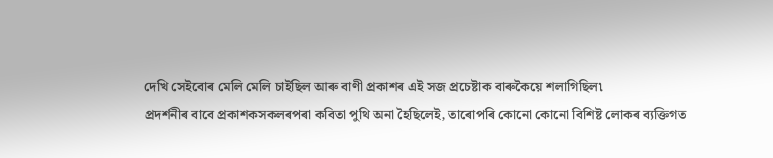দেখি সেইবোৰ মেলি মেলি চাইছিল আৰু বাণী প্ৰকাশৰ এই সজ প্ৰচেষ্টাক বাৰুকৈয়ে শলাগিছিল৷
প্ৰদৰ্শনীৰ বাবে প্ৰকাশকসকলৰপৰা কবিতা পুথি অনা হৈছিলেই, তাৰোপৰি কোনো কোনো বিশিষ্ট লোকৰ ব্যক্তিগত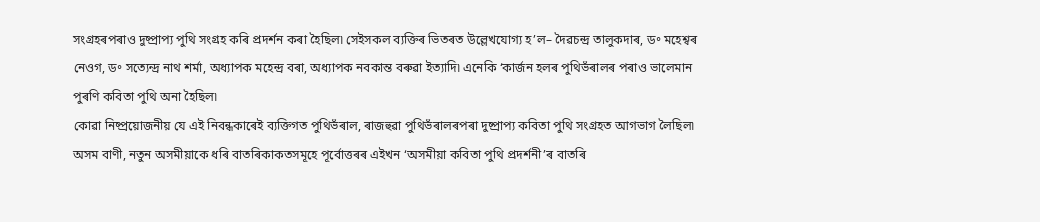সংগ্ৰহৰপৰাও দুষ্প্ৰাপ্য পুথি সংগ্ৰহ কৰি প্ৰদৰ্শন কৰা হৈছিল৷ সেইসকল ব্যক্তিৰ ভিতৰত উল্লেখযোগ্য হ’ল– দৈৱচন্দ্ৰ তালুকদাৰ, ড॰ মহেশ্বৰ নেওগ, ড॰ সত্যেন্দ্ৰ নাথ শৰ্মা, অধ্যাপক মহেন্দ্ৰ বৰা, অধ্যাপক নবকান্ত বৰুৱা ইত্যাদি৷ এনেকি ‘কাৰ্জন হলৰ পুথিভঁৰালৰ পৰাও ভালেমান পুৰণি কবিতা পুথি অনা হৈছিল৷
কোৱা নিষ্প্ৰয়োজনীয় যে এই নিবন্ধকাৰেই ব্যক্তিগত পুথিভঁৰাল, ৰাজহুৱা পুথিভঁৰালৰপৰা দুষ্প্ৰাপ্য কবিতা পুথি সংগ্ৰহত আগভাগ লৈছিল৷ অসম বাণী, নতুন অসমীয়াকে ধৰি বাতৰিকাকতসমূহে পূৰ্বোত্তৰৰ এইখন ‘অসমীয়া কবিতা পুথি প্ৰদৰ্শনী’ৰ বাতৰি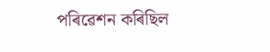পৰিৱেশন কৰিছিল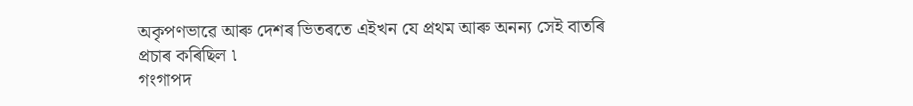অকৃপণভাৱে আৰু দেশৰ ভিতৰতে এইখন যে প্ৰথম আৰু অনন্য সেই বাতৰি প্ৰচাৰ কৰিছিল ৷
গংগাপদ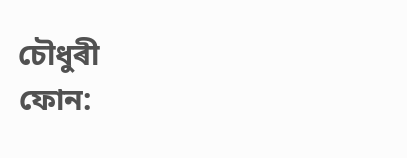চৌধুৰী
ফোন: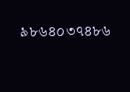৯৮৬৪০৩৭৪৮৬